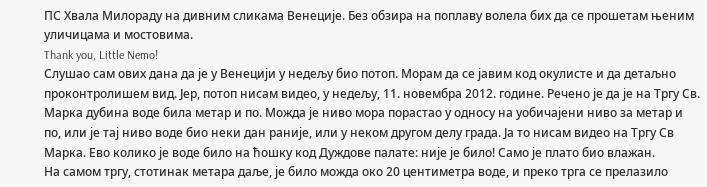ПС Хвала Милораду на дивним сликама Венеције. Без обзира на поплаву волела бих да се прошетам њеним уличицама и мостовима.
Thank you, Little Nemo!
Слушао сам ових дана да је у Венецији у недељу био потоп. Морам да се јавим код окулисте и да детаљно проконтролишем вид. Јер, потоп нисам видео, у недељу, 11. новембра 2012. године. Речено је да је на Тргу Св. Марка дубина воде била метар и по. Можда је ниво мора порастао у односу на уобичајени ниво за метар и по, или је тај ниво воде био неки дан раније, или у неком другом делу града. Ја то нисам видео на Тргу Св Марка. Ево колико је воде било на ћошку код Дуждове палате: није је било! Само је плато био влажан.
На самом тргу, стотинак метара даље, је било можда око 20 центиметра воде, и преко трга се прелазило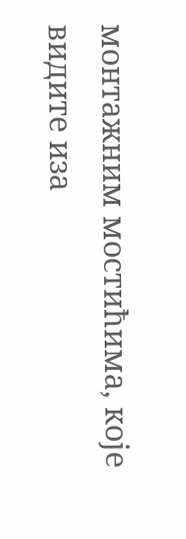монтажним мостићима, које видите иза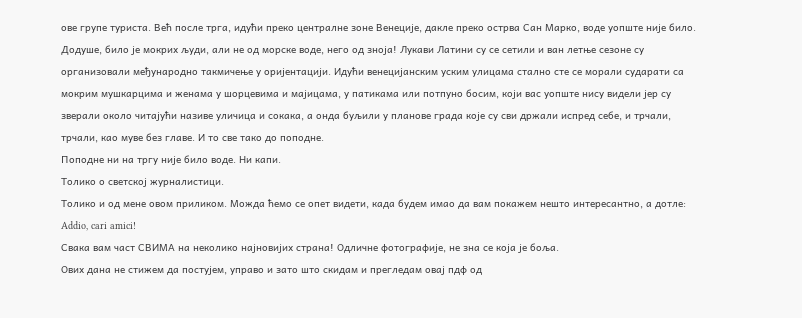ове групе туриста. Већ после трга, идући преко централне зоне Венеције, дакле преко острва Сан Марко, воде уопште није било.
Додуше, било је мокрих људи, али не од морске воде, него од зноја! Лукави Латини су се сетили и ван летње сезоне су организовали међународно такмичење у оријентацији. Идући венецијанским уским улицама стално сте се морали сударати са мокрим мушкарцима и женама у шорцевима и мајицама, у патикама или потпуно босим, који вас уопште нису видели јер су зверали около читајући називе уличица и сокака, а онда буљили у планове града које су сви држали испред себе, и трчали, трчали, као муве без главе. И то све тако до поподне.
Поподне ни на тргу није било воде. Ни капи.
Толико о светској журналистици.
Толико и од мене овом приликом. Можда ћемо се опет видети, када будем имао да вам покажем нешто интересантно, а дотле: Addio, cari amici!
Свака вам част СВИМА на неколико најновијих страна! Одличне фотографије, не зна се која је боља.
Ових дана не стижем да постујем, управо и зато што скидам и прегледам овај пдф од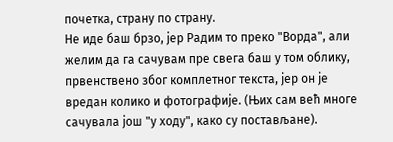почетка, страну по страну.
Не иде баш брзо, јер Радим то преко "Ворда", али желим да га сачувам пре свега баш у том облику, првенствено због комплетног текста, јер он је вредан колико и фотографије. (Њих сам већ многе сачувала још "у ходу", како су постављане).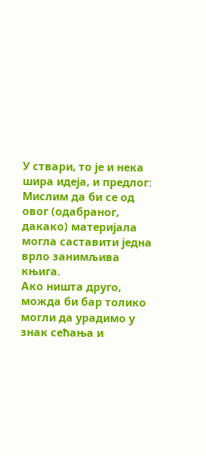У ствари, то је и нека шира идеја, и предлог: Мислим да би се од овог (одабраног, дакако) материјала могла саставити једна врло занимљива књига.
Ако ништа друго, можда би бар толико могли да урадимо у знак сећања и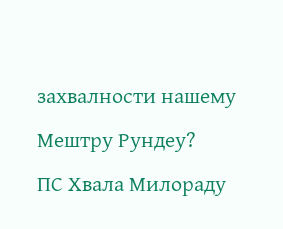захвалности нашему Мештру Рундеу?
ПС Хвала Милораду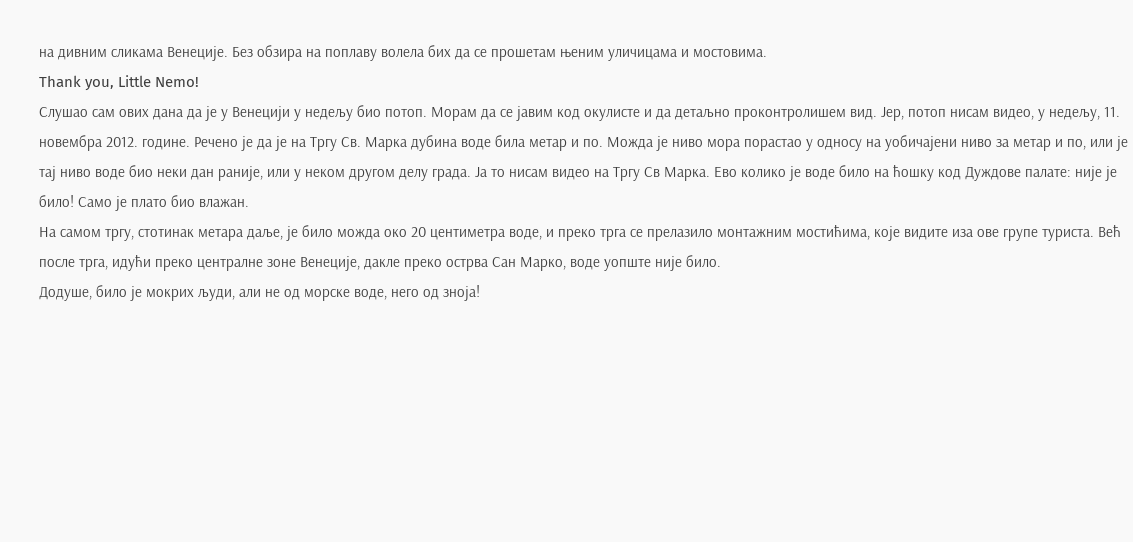на дивним сликама Венеције. Без обзира на поплаву волела бих да се прошетам њеним уличицама и мостовима.
Thank you, Little Nemo!
Слушао сам ових дана да је у Венецији у недељу био потоп. Морам да се јавим код окулисте и да детаљно проконтролишем вид. Јер, потоп нисам видео, у недељу, 11. новембра 2012. године. Речено је да је на Тргу Св. Марка дубина воде била метар и по. Можда је ниво мора порастао у односу на уобичајени ниво за метар и по, или је тај ниво воде био неки дан раније, или у неком другом делу града. Ја то нисам видео на Тргу Св Марка. Ево колико је воде било на ћошку код Дуждове палате: није је било! Само је плато био влажан.
На самом тргу, стотинак метара даље, је било можда око 20 центиметра воде, и преко трга се прелазило монтажним мостићима, које видите иза ове групе туриста. Већ после трга, идући преко централне зоне Венеције, дакле преко острва Сан Марко, воде уопште није било.
Додуше, било је мокрих људи, али не од морске воде, него од зноја!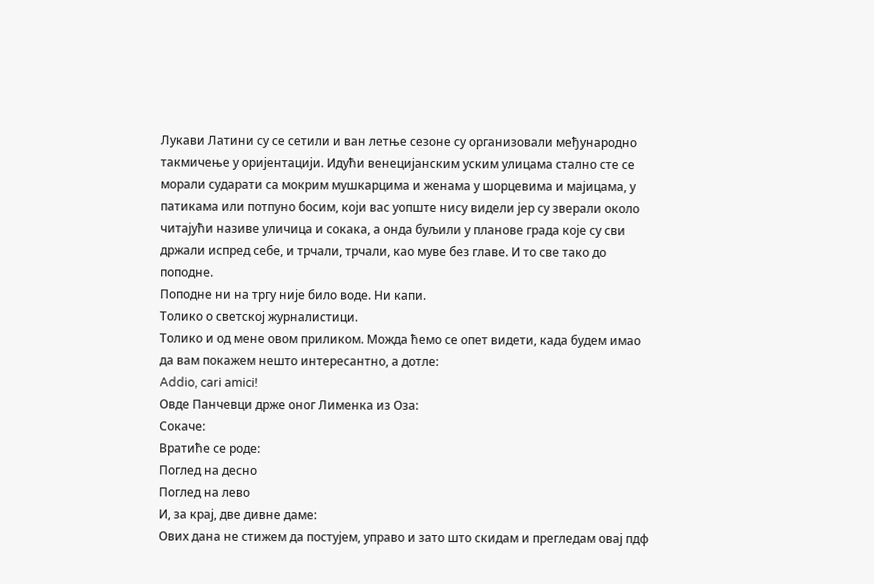Лукави Латини су се сетили и ван летње сезоне су организовали међународно такмичење у оријентацији. Идући венецијанским уским улицама стално сте се морали сударати са мокрим мушкарцима и женама у шорцевима и мајицама, у патикама или потпуно босим, који вас уопште нису видели јер су зверали около читајући називе уличица и сокака, а онда буљили у планове града које су сви држали испред себе, и трчали, трчали, као муве без главе. И то све тако до поподне.
Поподне ни на тргу није било воде. Ни капи.
Толико о светској журналистици.
Толико и од мене овом приликом. Можда ћемо се опет видети, када будем имао да вам покажем нешто интересантно, а дотле:
Addio, cari amici!
Овде Панчевци држе оног Лименка из Оза:
Сокаче:
Вратиће се роде:
Поглед на десно
Поглед на лево
И, за крај, две дивне даме:
Ових дана не стижем да постујем, управо и зато што скидам и прегледам овај пдф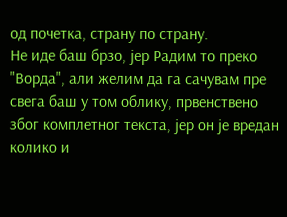од почетка, страну по страну.
Не иде баш брзо, јер Радим то преко "Ворда", али желим да га сачувам пре свега баш у том облику, првенствено због комплетног текста, јер он је вредан колико и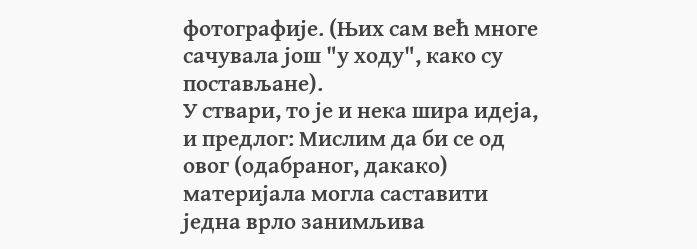фотографије. (Њих сам већ многе сачувала још "у ходу", како су постављане).
У ствари, то је и нека шира идеја, и предлог: Мислим да би се од овог (одабраног, дакако) материјала могла саставити једна врло занимљива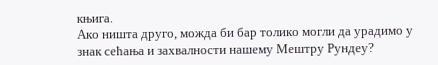књига.
Ако ништа друго, можда би бар толико могли да урадимо у знак сећања и захвалности нашему Мештру Рундеу?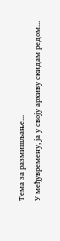Тема за размишљање...
У међувремену, ја у своју архиву скидам редом...